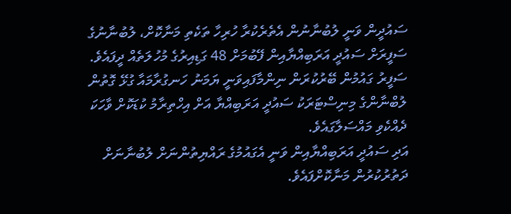ސައުދީން ވަނީ ލުބުނާނުން އެތެރެކުރާ ހުރިހާ ތަކެތި މަނާކޮށް، ލުބުނާނުގެ ސަފީރަށް ސައުދީ އަރަބިއްޔާއިން ފޭބުމަށް 48 ގަޑިއިރުގެ މުހުލަތެއް ދީފައެވެ.
ސަފީރު ގައުމުން ބޭރުކުރަން ނިންމާފައިވަނީ ޔަމަނު ހަނގުރާމައާ ގުޅޭ ގޮތުން ލުބްނާންގެ މިނިސްޓަރަކު ސައުދީ އަރަބިއްޔާ އަށް އިހްތިރާމު ކުޑަކޮށް ވާހަކަ ދެއްކެވި މައްސަލާގައެވެ.
އަދި ސައުދީ އަރަބިއްޔާއިން ވަނީ އެގައުމުގެ ރައްޔިތުންނަށް ލުބުނާނަށް ދަތުރުކުރުން މަނާކޮށްފައެވެ.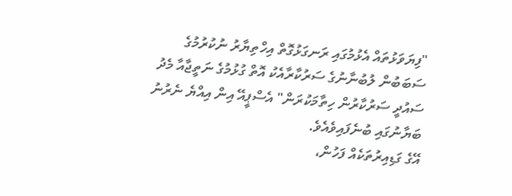"ފިޔަވަޅުތައް އެޅުމުގައި ރަނގަޅުގޮތް އިހްތިޔާރު ނުކުރުމުގެ ސަބަބުން ލުބުނާނުގެ ސަރުކާރާއެކު އޮތް ގުޅުމުގެ ނަތީޖާއާ މެދު ސައުދީ ސަރުކާރުން ހިތާމަކުރަން" އެސްޕީއޭ އިން އިއްޔެ ނެރުނު ބަޔާނުގައި ބުނެފައިވެއެވެ.
އޭގެ ގަޑިއިރުތަކެއް ފަހުން،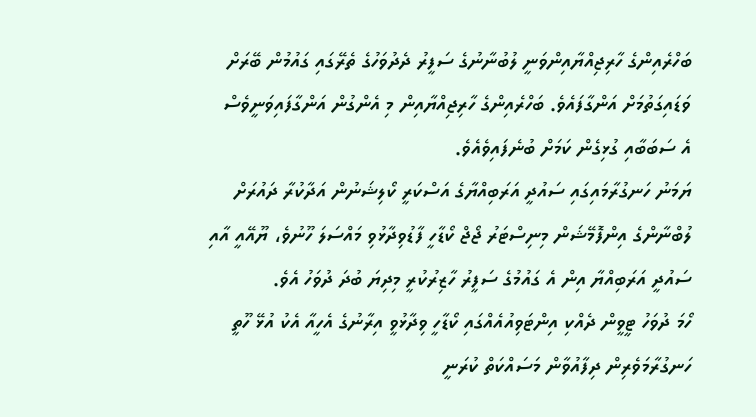ބަހްރެއިންގެ ހާރިޖިއްޔާއިންވަނީ ލުބުނާނުގެ ސަފީރު ދެދުވަހުގެ ތެރޭގައި ގައުމުން ބޭރަށް ވަޑައިގަތުމަށް އަންގާފައެވެ. ބަހްރެއިންގެ ހާރިޖިއްޔާއިން މި އެންގުން އަންގާފައިވަނީވެސް އެ ސަބަބާއި ގުޅިގެން ކަމަށް ބުނެފައިވެއެވެ.
ޔަމަނު ހަނގުރާމައިގައި ސައުދީ އަރަބިއްޔާގެ އަސްކަރީ ކޯލިޝަނުން އަދާކުރާ ދައުރަށް ލުބްނާންގެ އިންފޮމޭޝަން މިނިސްޓަރު ޖޯޖް ކޯޑާހީ ފާޑުވިދާޅުވި މައްސަލަ ހޫނުވެ، ޔޫއޭއީ އާއި ސައުދީ އަރަބިއްޔާ އިން އެ ގައުމުގެ ސަފީރު ހާޒިރުކުރީ މިދިޔަ ބުދަ ދުވަހު އެވެ.
ހޯމަ ދުވަހު ޓީވީން ދެއްކި އިންޓަވިއުއެއްގައި ކޯޑާހީ ވިދާޅުވީ އިރާނުގެ އެހީއާ އެކު އުޅޭ ހޫތީ ހަނގުރާމަވެރިން ދިފާއުވާން މަސައްކަތް ކުރަނީ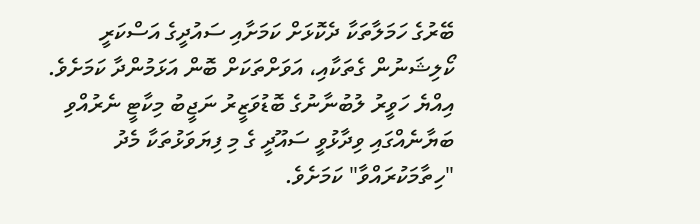ބޭރުގެ ހަމަލާތަކާ ދެކޮޅަށް ކަމަށާއި ސައުދީގެ އަސްކަރީ ކޯލިޝަނުން ގެތަކާއި، އަވަށްތަކަށް ބޮން އަޅަމުންދާ ކަމަށެވެ.
އިއްޔެ ހަވީރު ލުބުނާނުގެ ބޮޑުވަޒީރު ނަޖީބު މިކާޓީ ނެރުއްވި ބަޔާނެއްގައި ވިދާޅުވީ ސައޫދީ ގެ މި ފިޔަވަޅުތަކާ މެދު "ހިތާމަކުރައްވާ" ކަމަށެވެ.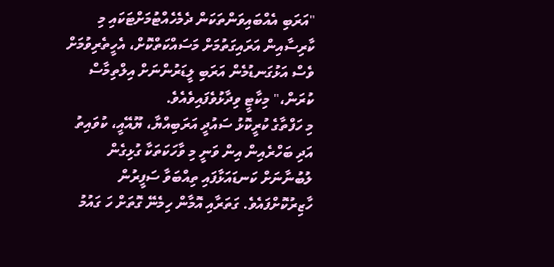"އަރަބި އެއްބައިވަންތަކަން ދެމެހެއްޓުމަށްޓަކައި މި ކާރިސާއިން އަރައިގަތުމަށް މަސައްކަތްކޮށް، އެހީތެރިވުމަށް ވެސް އަޅުގަނޑުމެން އަރަބި ލީޑަރުންނަށް އިލްތިމާސް ކުރަން،" މިކާޓީ ވިދާޅުވެފައިވެއެވެ.
މި ހަފްތާގެ ކުރީކޮޅު ސައުދީ އަރަބިއްޔާ، ޔޫއޭއީ، ކުވައިތު އަދި ބަހްރެއިން އިން ވަނީ މި ވާހަކަތަކާ ގުޅިގެން ލުބުނާނަށް ކަނޑައަޅާފައި ތިއްބަވާ ސަފީރުން ހާޒިރުކޮށްފައެވެ. ގަތަރާއި އޮމާން ހިމެނޭ ގޮތަށް ހަ ގައުމު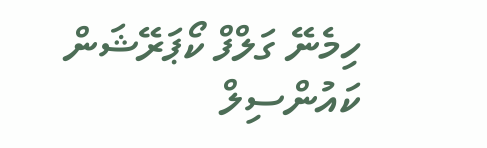ހިމެނޭ ގަލްފް ކޯޕަރޭޝަން ކައުންސިލް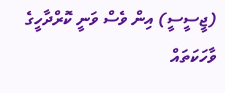(ޖީސީސީ) އިން ވެސް ވަނީ ކޮރްދާހީގެ ވާހަކަތައް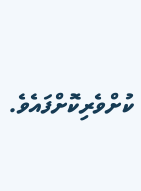ކުށްވެރިކޮށްފައެވެ.